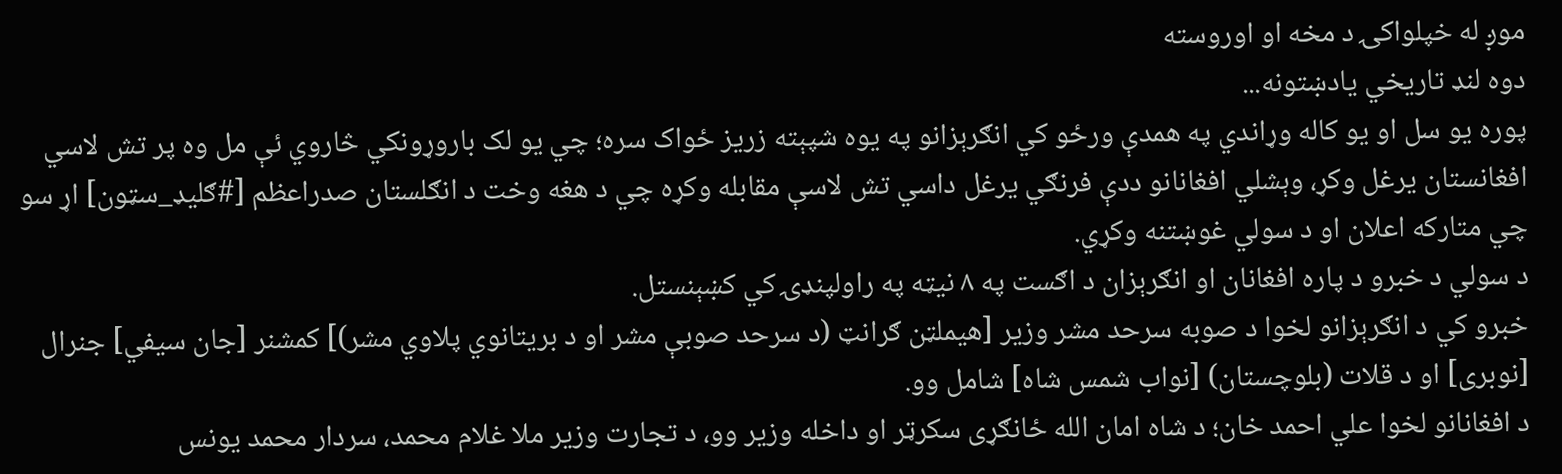موږ له خپلواکۍ د مخه او اوروسته
دوه لنډ تاريخي يادښتونه...
پوره يو سل او يو کاله وړاندي په همدې ورځو کي انګرېزانو په يوه شپېته زریز ځواک سره؛ چي يو لک باروړونکي څاروي ئې مل وه پر تش لاسي افغانستان يرغل وکړ، وېشلي افغانانو ددې فرنګي يرغل داسي تش لاسې مقابله وکړه چي د هغه وخت د انګلستان صدراعظم [#ګلیډ_سټون] اړ سو چي متارکه اعلان او د سولي غوښتنه وکړي.
د سولي د خبرو د پاره افغانان او انګرېزان د اګست په ۸ نيټه په راولپنډۍ کي کښېنستل.
خبرو کي د انګرېزانو لخوا د صوبه سرحد مشر وزیر [هیملټن ګرانټ (د سرحد صوبې مشر او د بريتانوي پلاوي مشر)] کمشنر [جان سیفي] جنرال [نوبری] او د قلات (بلوچستان) [نواب شمس شاه] شامل وو.
د افغانانو لخوا علي احمد خان؛ د شاه امان الله ځانګړی سکرټر او داخله وزير وو، د تجارت وزیر ملا غلام محمد، سردار محمد یونس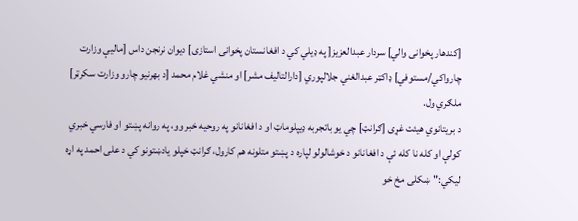[کندهار پخوانی والي] سردار عبدالعزيز[ په ډيلي کي د افغانستان پخوانی استازی] ديوان نرنجن داس [ماليې وزارت چارواکي/مستوفي] ډاکټر عبدالغني جلالپوري [دارالتاليف مشر] او منشي غلام محمد [د بهرنيو چارو وزارت سکرټر] ملګري ول.
د بريتانوي هيئت غړی [ګرانټ] چي يو باتجربه ډيپلوماټ او د افغانانو په روحيه خبر وو، په روانه پښتو او فارسي خبري کولې او کله نا کله ئې د افغانانو د خوشالولو لپاره د پښتو متلونه هم کارول، ګرانټ خپلو يادښتونو کي د علی احمد په اړه ليکي:"ښکلی مخ خو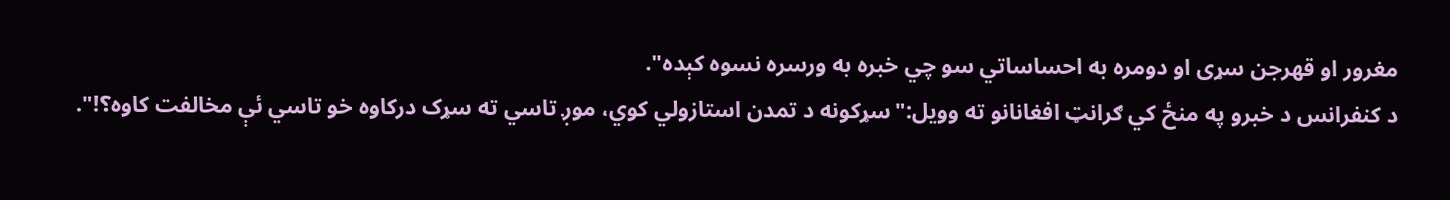مغرور او قهرجن سړی او دومره به احساساتي سو چي خبره به ورسره نسوه کېده".
د کنفرانس د خبرو په منځ کي ګرانټ افغانانو ته وويل:"سړکونه د تمدن استازولي کوي، موږ تاسي ته سړک درکاوه خو تاسي ئې مخالفت کاوه؟!".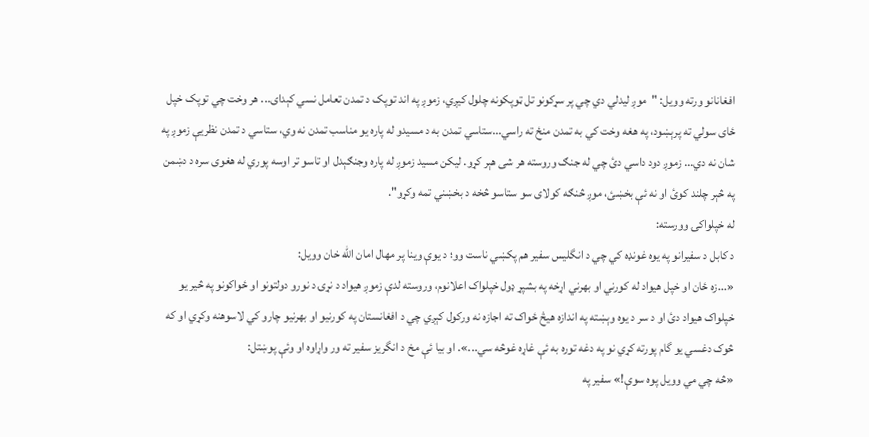افغانانو ورته وويل: "موږ ليدلي دي چي پر سړکونو تل ټوپکونه چلول کيږي، زموږ په اند توپک د تمدن تعامل نسي کېدای... هر وخت چي توپک خپل ځای سولي ته پرېښود، په هغه وخت کي به تمدن منځ ته راسي...ستاسي تمدن به د مسيدو له پاره يو مناسب تمدن نه وي، ستاسي د تمدن نظريې زموږ په شان نه دي... زموږ دود داسي دئ چي له جنګ وروسته هر شی هېر کړو. ليکن مسيد زموږ له پاره وجنګېدل او تاسو تر اوسه پوري له هغوی سره د دښمن په څېر چلند کوئ او نه ئې بخښئ، موږ څنګه کولای سو ستاسو څخه د بخښني تمه وکړو".
له خپلواکۍ وورسته:
د کابل د سفيرانو په يوه غونډه کي چي د انگلیس سفیر هم پکښي ناست وو؛ د یوې وینا پر مهال امان الله خان وویل:
«...زه ځان او خپل هيواد له کورني او بهرني اړخه په بشپړ ډول خپلواک اعلانوم، وروسته لدې زموږ هيواد د نړۍ د نورو دولتونو او ځواکونو په څیر یو خپلواک هيواد دئ او د سر د یوه وېښته په اندازه هيڅ ځواک ته اجازه نه ورکول کېږي چي د افغانستان په کورنیو او بهرنیو چارو کي لاسوهنه وکړي او که څوک دغسي یو گام پورته کړي نو په دغه توره به ئې غاړه غوڅه سي...». او بیا ئې مخ د انگریز سفیر ته ور واړاوه او وئې پوښتل:
«څه چي مي وویل پوه سوې!» سفیر په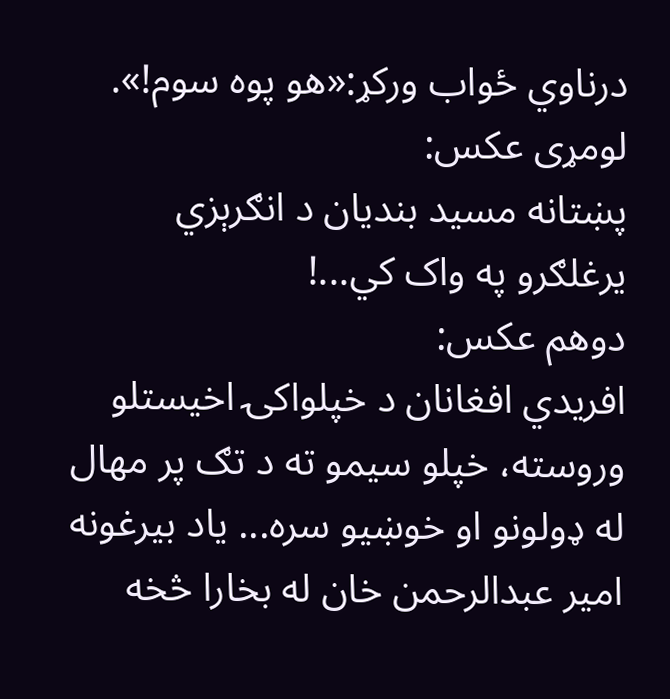درناوي ځواب ورکړ:«هو پوه سوم!».
لومړی عکس:
پښتانه مسید بندیان د انګرېزي يرغلګرو په واک کي...!
دوهم عکس:
افريدي افغانان د خپلواکۍ اخيستلو وروسته، خپلو سيمو ته د تګ پر مهال له ډولونو او خوښيو سره... ياد بيرغونه امير عبدالرحمن خان له بخارا څخه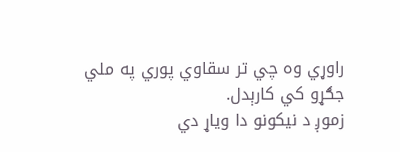راوړي وه چي تر سقاوي پوري په ملي جګړو کي کارېدل.
زموږ د نيکونو دا وياړ دي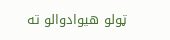ټولو هيوادوالو ته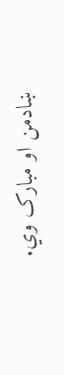ښادمن او مبارک وي.